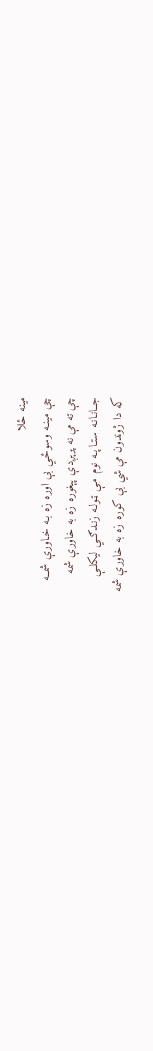مینه ځلا
چې مينـه وسوځـي بې اوره زه بـه خـاورې شمــه
چې ته مې نه پرېږدې پېغوره زه به خاورې شمه
جــانـانـه ستـا پـه نوم مـې ټـولـه زنـدګــي لیکلــې
که دا ژوندون مې شي بې کوره زه به خاورې شمه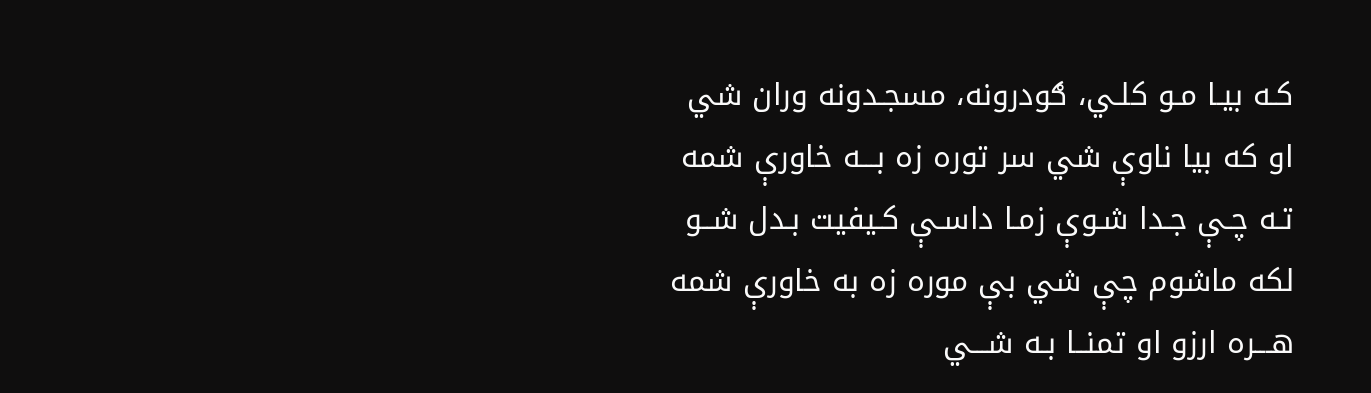کـه بيـا مـو کلـي، ګودرونه، مسجـدونه وران شي
او که بیا ناوې شي سر توره زه بـــه خاورې شمه
تـه چـې جـدا شـوې زمـا داسـې کـیفیت بـدل شــو
لکه ماشوم چې شي بې موره زه به خاورې شمه
هـــره ارزو او تمنــا بـه شـــي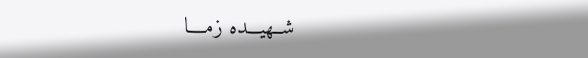شــهیـــده زمــــا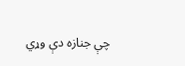چې جنازه دې وړي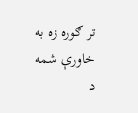تر ګوره زه به خاورې شمه
د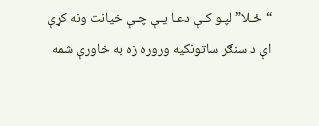“ځـلا” لپـو کـې دعـا یـې چـې خیانت ونه کړې
اې د سنګر ساتونکیه وروره زه به خاورې شمه